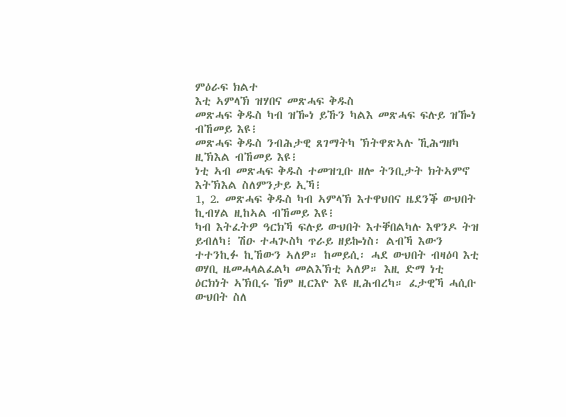ምዕራፍ ክልተ
እቲ ኣምላኽ ዝሃበና መጽሓፍ ቅዱስ
መጽሓፍ ቅዱስ ካብ ዝዀነ ይኹን ካልእ መጽሓፍ ፍሉይ ዝዀነ ብኸመይ እዩ፧
መጽሓፍ ቅዱስ ንብሕታዊ ጸገማትካ ኽትዋጽኣሉ ኺሕግዘካ ዚኽእል ብኸመይ እዩ፧
ነቲ ኣብ መጽሓፍ ቅዱስ ተመዝጊቡ ዘሎ ትንቢታት ክትኣምኖ እትኽእል ስለምንታይ ኢኻ፧
1, 2. መጽሓፍ ቅዱስ ካብ ኣምላኽ እተዋህበና ዜደንቕ ውህበት ኪብሃል ዚከኣል ብኸመይ እዩ፧
ካብ እትፈትዎ ዓርክኻ ፍሉይ ውህበት እተቐበልካሉ እዋንዶ ትዝ ይብለካ፧ ሽዑ ተሓጒስካ ጥራይ ዘይኰነስ፡ ልብኻ እውን ተተንኪፉ ኪኸውን ኣለዎ። ከመይሲ፡ ሓደ ውህበት ብዛዕባ እቲ ወሃቢ ዜመሓላልፈልካ መልእኽቲ ኣለዎ። እዚ ድማ ነቲ ዕርክነት ኣኽቢሩ ኸም ዚርእዮ እዩ ዚሕብረካ። ፈታዊኻ ሓሲቡ ውህበት ስለ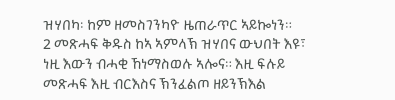ዝሃበካ፡ ከም ዘመስገንካዮ ዜጠራጥር ኣይኰነን።
2 መጽሓፍ ቅዱስ ከኣ ኣምላኽ ዝሃበና ውህበት እዩ፣ ነዚ እውን ብሓቂ ኸነማስወሉ ኣሎና። እዚ ፍሉይ መጽሓፍ እዚ ብርእስና ኽንፈልጦ ዘይንኽእል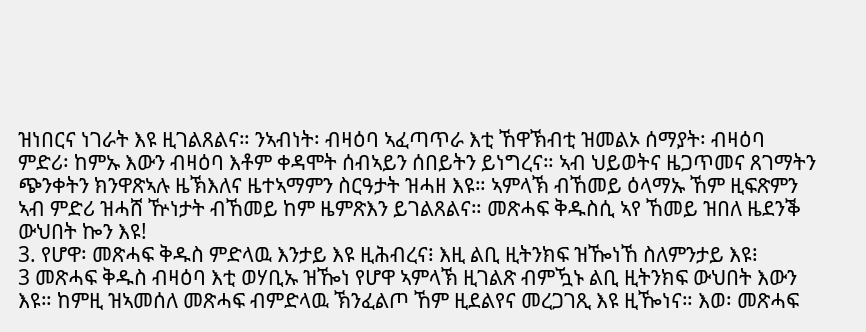ዝነበርና ነገራት እዩ ዚገልጸልና። ንኣብነት፡ ብዛዕባ ኣፈጣጥራ እቲ ኸዋኽብቲ ዝመልኦ ሰማያት፡ ብዛዕባ ምድሪ፡ ከምኡ እውን ብዛዕባ እቶም ቀዳሞት ሰብኣይን ሰበይትን ይነግረና። ኣብ ህይወትና ዜጋጥመና ጸገማትን ጭንቀትን ክንዋጽኣሉ ዜኽእለና ዜተኣማምን ስርዓታት ዝሓዘ እዩ። ኣምላኽ ብኸመይ ዕላማኡ ኸም ዚፍጽምን ኣብ ምድሪ ዝሓሸ ዅነታት ብኸመይ ከም ዜምጽእን ይገልጸልና። መጽሓፍ ቅዱስሲ ኣየ ኸመይ ዝበለ ዜደንቕ ውህበት ኰን እዩ!
3. የሆዋ፡ መጽሓፍ ቅዱስ ምድላዉ እንታይ እዩ ዚሕብረና፧ እዚ ልቢ ዚትንክፍ ዝዀነኸ ስለምንታይ እዩ፧
3 መጽሓፍ ቅዱስ ብዛዕባ እቲ ወሃቢኡ ዝዀነ የሆዋ ኣምላኽ ዚገልጽ ብምዃኑ ልቢ ዚትንክፍ ውህበት እውን እዩ። ከምዚ ዝኣመሰለ መጽሓፍ ብምድላዉ ኽንፈልጦ ኸም ዚደልየና መረጋገጺ እዩ ዚዀነና። እወ፡ መጽሓፍ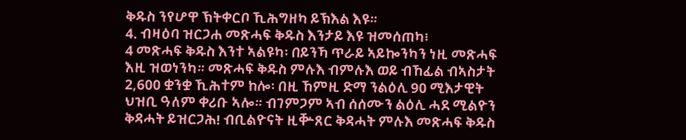ቅዱስ ንየሆዋ ኽትቀርቦ ኺሕግዘካ ይኽእል እዩ።
4. ብዛዕባ ዝርጋሐ መጽሓፍ ቅዱስ እንታይ እዩ ዝመሰጠካ፧
4 መጽሓፍ ቅዱስ እንተ ኣልዩካ፡ በይንኻ ጥራይ ኣይኰንካን ነዚ መጽሓፍ እዚ ዝወነንካ። መጽሓፍ ቅዱስ ምሉእ ብምሉእ ወይ ብኸፊል ብኣስታት 2,600 ቋንቋ ኺሕተም ከሎ፡ በዚ ኸምዚ ድማ ንልዕሊ 90 ሚእታዊት ህዝቢ ዓለም ቀሪቡ ኣሎ። ብገምጋም ኣብ ሰሰሙን ልዕሊ ሓደ ሚልዮን ቅዳሓት ይዝርጋሕ! ብቢልዮናት ዚቝጸር ቅዳሓት ምሉእ መጽሓፍ ቅዱስ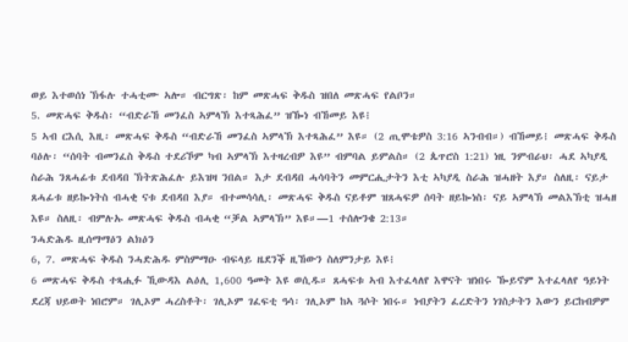ወይ እተወሰነ ኽፋሉ ተሓቲሙ ኣሎ። ብርግጽ፡ ከም መጽሓፍ ቅዱስ ዝበለ መጽሓፍ የልቦን።
5. መጽሓፍ ቅዱስ፡ “ብድራኸ መንፈስ ኣምላኽ እተጻሕፈ” ዝዀነ ብኸመይ እዩ፧
5 ኣብ ርእሲ እዚ፡ መጽሓፍ ቅዱስ “ብድራኸ መንፈስ ኣምላኽ እተጻሕፈ” እዩ። (2 ጢሞቴዎስ 3:16 ኣንብብ።) ብኸመይ፧ መጽሓፍ ቅዱስ ባዕሉ፡ “ሰባት ብመንፈስ ቅዱስ ተደሪኾም ካብ ኣምላኽ እተዛረብዎ እዩ” ብምባል ይምልስ። (2 ጴጥሮስ 1:21) ነዚ ንምብራህ፡ ሓደ ኣካያዲ ስራሕ ንጸሓፊቱ ደብዳበ ኽትጽሕፈሉ ይእዝዛ ንበል። እታ ደብዳበ ሓሳባትን መምርሒታትን እቲ ኣካያዲ ስራሕ ዝሓዘት እያ። ስለዚ፡ ናይታ ጸሓፊቱ ዘይኰነትስ ብሓቂ ናቱ ደብዳበ እያ። ብተመሳሳሊ፡ መጽሓፍ ቅዱስ ናይቶም ዝጸሓፍዎ ሰባት ዘይኰነስ፡ ናይ ኣምላኽ መልእኽቲ ዝሓዘ እዩ። ስለዚ፡ ብምሉኡ መጽሓፍ ቅዱስ ብሓቂ “ቓል ኣምላኽ” እዩ።—1 ተሰሎንቄ 2:13።
ንሓድሕዱ ዚሰማማዕን ልክዕን
6, 7. መጽሓፍ ቅዱስ ንሓድሕዱ ምስምማዑ ብፍላይ ዜደንቕ ዚኸውን ስለምንታይ እዩ፧
6 መጽሓፍ ቅዱስ ተጻሒፉ ኺውዳእ ልዕሊ 1,600 ዓመት እዩ ወሲዱ። ጸሓፍቱ ኣብ እተፈላለየ እዋናት ዝነበሩ ዀይኖም እተፈላለየ ዓይነት ደረጃ ህይወት ነበሮም። ገሊኦም ሓረስቶት፡ ገሊኦም ገፈፍቲ ዓሳ፡ ገሊኦም ከኣ ጓሶት ነበሩ። ነብያትን ፈረድትን ነገስታትን እውን ይርከብዎም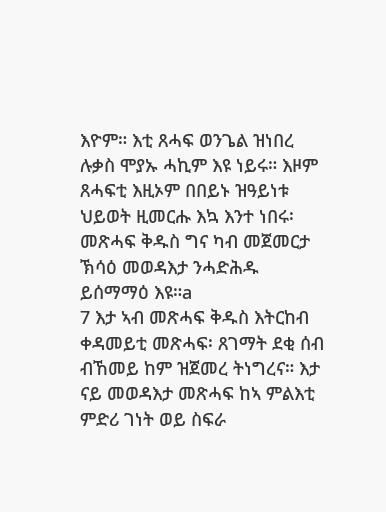እዮም። እቲ ጸሓፍ ወንጌል ዝነበረ ሉቃስ ሞያኡ ሓኪም እዩ ነይሩ። እዞም ጸሓፍቲ እዚኦም በበይኑ ዝዓይነቱ ህይወት ዚመርሑ እኳ እንተ ነበሩ፡ መጽሓፍ ቅዱስ ግና ካብ መጀመርታ ኽሳዕ መወዳእታ ንሓድሕዱ ይሰማማዕ እዩ።a
7 እታ ኣብ መጽሓፍ ቅዱስ እትርከብ ቀዳመይቲ መጽሓፍ፡ ጸገማት ደቂ ሰብ ብኸመይ ከም ዝጀመረ ትነግረና። እታ ናይ መወዳእታ መጽሓፍ ከኣ ምልእቲ ምድሪ ገነት ወይ ስፍራ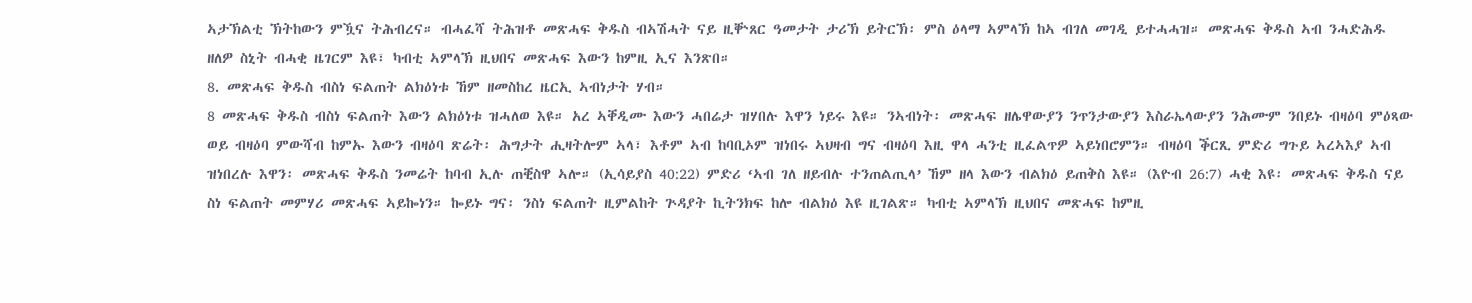ኣታኽልቲ ኽትከውን ምዃና ትሕብረና። ብሓፈሻ ትሕዝቶ መጽሓፍ ቅዱስ ብኣሽሓት ናይ ዚቝጸር ዓመታት ታሪኽ ይትርኽ፡ ምስ ዕላማ ኣምላኽ ከኣ ብገለ መገዲ ይተሓሓዝ። መጽሓፍ ቅዱስ ኣብ ንሓድሕዱ ዘለዎ ስኒት ብሓቂ ዜገርም እዩ፣ ካብቲ ኣምላኽ ዚህበና መጽሓፍ እውን ከምዚ ኢና እንጽበ።
8. መጽሓፍ ቅዱስ ብስነ ፍልጠት ልክዕነቱ ኸም ዘመስከረ ዜርኢ ኣብነታት ሃብ።
8 መጽሓፍ ቅዱስ ብስነ ፍልጠት እውን ልክዕነቱ ዝሓለወ እዩ። አረ ኣቐዲሙ እውን ሓበሬታ ዝሃበሉ እዋን ነይሩ እዩ። ንኣብነት፡ መጽሓፍ ዘሌዋውያን ንጥንታውያን እስራኤላውያን ንሕሙም ንበይኑ ብዛዕባ ምዕጻው ወይ ብዛዕባ ምውሻብ ከምኡ እውን ብዛዕባ ጽሬት፡ ሕግታት ሒዛትሎም ኣላ፣ እቶም ኣብ ከባቢኦም ዝነበሩ ኣህዛብ ግና ብዛዕባ እዚ ዋላ ሓንቲ ዚፈልጥዎ ኣይነበሮምን። ብዛዕባ ቕርጺ ምድሪ ግጉይ ኣረኣእያ ኣብ ዝነበረሉ እዋን፡ መጽሓፍ ቅዱስ ንመሬት ከባብ ኢሉ ጠቒስዋ ኣሎ። (ኢሳይያስ 40:22) ምድሪ ‘ኣብ ገለ ዘይብሉ ተንጠልጢላ’ ኸም ዘላ እውን ብልክዕ ይጠቅስ እዩ። (እዮብ 26:7) ሓቂ እዩ፡ መጽሓፍ ቅዱስ ናይ ስነ ፍልጠት መምሃሪ መጽሓፍ ኣይኰነን። ኰይኑ ግና፡ ንስነ ፍልጠት ዚምልከት ጕዳያት ኪትንክፍ ከሎ ብልክዕ እዩ ዚገልጽ። ካብቲ ኣምላኽ ዚህበና መጽሓፍ ከምዚ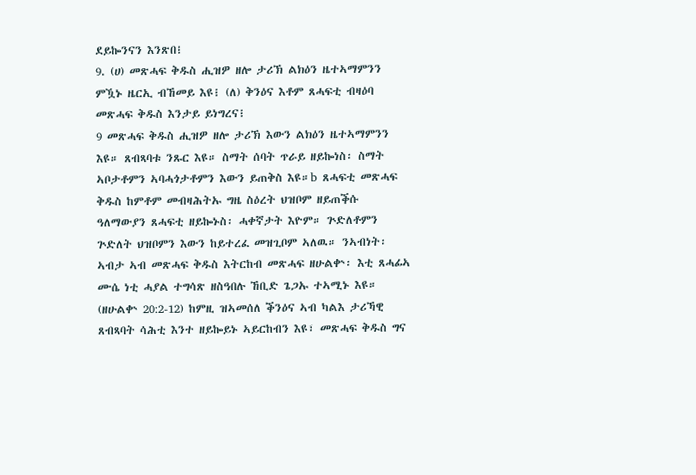ደይኰንናን እንጽበ፧
9. (ሀ) መጽሓፍ ቅዱስ ሒዝዎ ዘሎ ታሪኽ ልክዕን ዜተኣማምንን ምዃኑ ዜርኢ ብኸመይ እዩ፧ (ለ) ቅንዕና እቶም ጸሓፍቲ ብዛዕባ መጽሓፍ ቅዱስ እንታይ ይነግረና፧
9 መጽሓፍ ቅዱስ ሒዝዎ ዘሎ ታሪኽ እውን ልክዕን ዜተኣማምንን እዩ። ጸብጻባቱ ንጹር እዩ። ስማት ሰባት ጥራይ ዘይኰነስ፡ ስማት ኣቦታቶምን ኣባሓጎታቶምን እውን ይጠቅስ እዩ።b ጸሓፍቲ መጽሓፍ ቅዱስ ከምቶም መብዛሕትኡ ግዜ ስዕረት ህዝቦም ዘይጠቕሱ ዓለማውያን ጸሓፍቲ ዘይኰኑስ፡ ሓቀኛታት እዮም። ጕድለቶምን ጕድለት ህዝቦምን እውን ከይተረፈ መዝጊቦም ኣለዉ። ንኣብነት፡ ኣብታ ኣብ መጽሓፍ ቅዱስ እትርከብ መጽሓፍ ዘሁልቍ፡ እቲ ጸሓፊኣ ሙሴ ነቲ ሓያል ተግሳጽ ዘስዓበሉ ኸቢድ ጌጋኡ ተኣሚኑ እዩ። (ዘሁልቍ 20:2-12) ከምዚ ዝኣመሰለ ቕንዕና ኣብ ካልእ ታሪኻዊ ጸብጻባት ሳሕቲ እንተ ዘይኰይኑ ኣይርከብን እዩ፣ መጽሓፍ ቅዱስ ግና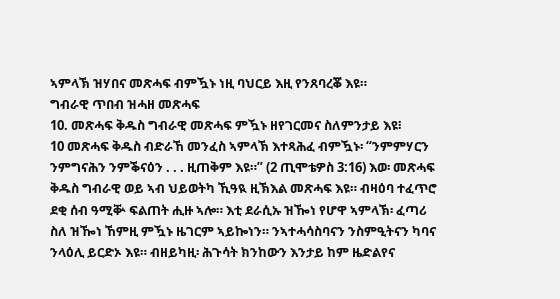ኣምላኽ ዝሃበና መጽሓፍ ብምዃኑ ነዚ ባህርይ እዚ የንጸባረቖ እዩ።
ግብራዊ ጥበብ ዝሓዘ መጽሓፍ
10. መጽሓፍ ቅዱስ ግብራዊ መጽሓፍ ምዃኑ ዘየገርመና ስለምንታይ እዩ፧
10 መጽሓፍ ቅዱስ ብድራኸ መንፈስ ኣምላኽ እተጻሕፈ ብምዃኑ፡ “ንምምሃርን ንምግናሕን ንምቕናዕን . . . ዚጠቅም እዩ።” (2 ጢሞቴዎስ 3:16) እወ፡ መጽሓፍ ቅዱስ ግብራዊ ወይ ኣብ ህይወትካ ኺዓዪ ዚኽእል መጽሓፍ እዩ። ብዛዕባ ተፈጥሮ ደቂ ሰብ ዓሚቝ ፍልጠት ሒዙ ኣሎ። እቲ ደራሲኡ ዝዀነ የሆዋ ኣምላኽ፡ ፈጣሪ ስለ ዝዀነ ኸምዚ ምዃኑ ዜገርም ኣይኰነን። ንኣተሓሳስባናን ንስምዒትናን ካባና ንላዕሊ ይርድኦ እዩ። ብዘይካዚ፡ ሕጉሳት ክንከውን እንታይ ከም ዜድልየና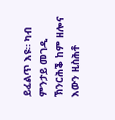ይፈልጥ እዩ። ካብ ምንታይ መገዲ ኽንርሕቕ ከም ዘሎና እውን ዚስሕቶ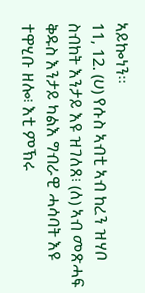ኣይኰነን።
11, 12. (ሀ) የሱስ ኣብቲ ኣብ ከረን ዝሃቦ ስብከት እንታይ እዩ ዝገለጸ፧ (ለ) ኣብ መጽሓፍ ቅዱስ እንታይ ካልእ ግብራዊ ሓሳባት እዩ ተዋሂቡ ዘሎ፧ እቲ ምኽሩ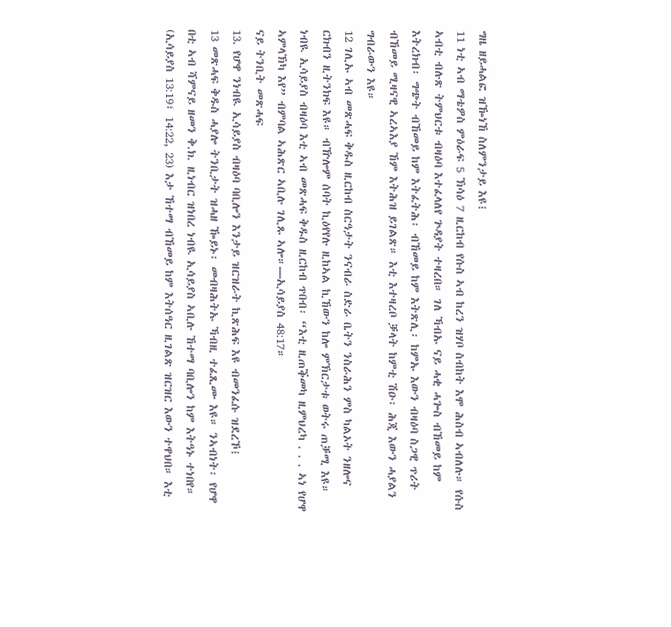ግዜ ዘይሓልፎ ዝዀነኸ ስለምንታይ እዩ፧
11 ነቲ ኣብ ማቴዎስ ምዕራፍ 5 ኽሳዕ 7 ዚርከብ የሱስ ኣብ ከረን ዝሃቦ ስብከት እሞ ሕስብ ኣብለሉ። የሱስ ኣብቲ ብሉጽ ትምህርቱ ብዛዕባ እተፈላለየ ጕዳያት ተዛረበ። ገለ ኻብኡ ናይ ሓቂ ሓጐስ ብኸመይ ከም እትረክብ፡ ግጭት ብኸመይ ከም እትፈትሕ፡ ብኸመይ ከም እትጽሊ፡ ከምኡ እውን ብዛዕባ ስጋዊ ጥሪት ብኸመይ ሚዛናዊ ኣረኣእያ ኸም እትሕዝ ይገልጽ። እቲ እተዛረቦ ቓላት ከምቲ ሽዑ፡ ሕጂ እውን ሓያልን ግብራውን እዩ።
12 ገሊኡ ኣብ መጽሓፍ ቅዱስ ዚርከብ ስርዓታት ንናብራ ስድራ ቤትን ንስራሕን ምስ ካልኦት ንዘሎና ርክብን ዚትንክፍ እዩ። ብዅሎም ሰባት ኪዕየየሉ ዚከኣል ኪኸውን ከሎ ምኽርታቱ ወትሩ ጠቓሚ እዩ። ነብዪ ኢሳይያስ ብዛዕባ እቲ ኣብ መጽሓፍ ቅዱስ ዚርከብ ጥበብ፡ “እቲ ዚጠቕመካ ዚምህረካ . . . ኣነ የሆዋ ኣምላኽካ እየ” ብምባል ኣሕጽር ኣቢሉ ገሊጹ ኣሎ።—ኢሳይያስ 48:17።
ናይ ትንቢት መጽሓፍ
13. የሆዋ ንነብዪ ኢሳይያስ ብዛዕባ ባቢሎን እንታይ ዝርዝራት ኪጽሕፍ እዩ ብመንፈሱ ዝደረኾ፧
13 መጽሓፍ ቅዱስ ሓያሎ ትንቢታት ዝሓዘ ዀይኑ፡ መብዛሕትኡ ኻብዚ ተፈጺሙ እዩ። ንኣብነት፡ የሆዋ በቲ ኣብ ሻምናይ ዘመን ቅ.ክ. ዚነብር ዝነበረ ነብዪ ኢሳይያስ ኣቢሉ ኸተማ ባቢሎን ከም እትዓኑ ተነበየ። (ኢሳይያስ 13:19፣ 14:22, 23) እታ ኸተማ ብኸመይ ከም እትሰዓር ዚገልጽ ዝርዝር እውን ተዋህበ። እቲ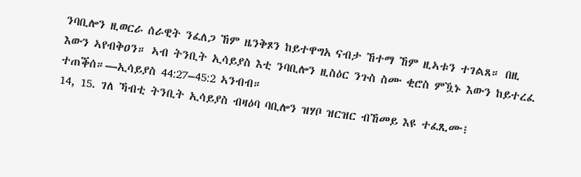ንባቢሎን ዚወርራ ሰራዊት ንፈለጋ ኸም ዜንቅጾን ከይተዋግአ ናብታ ኸተማ ኸም ዚኣቱን ተገልጸ። በዚ እውን ኣየብቅዐን። ኣብ ትንቢት ኢሳይያስ እቲ ንባቢሎን ዚስዕር ንጉስ ስሙ ቂሮስ ምዃኑ እውን ከይተረፈ ተጠቕሰ።—ኢሳይያስ 44:27–45:2 ኣንብብ።
14, 15. ገለ ኻብቲ ትንቢት ኢሳይያስ ብዛዕባ ባቢሎን ዝሃቦ ዝርዝር ብኸመይ እዩ ተፈጺሙ፧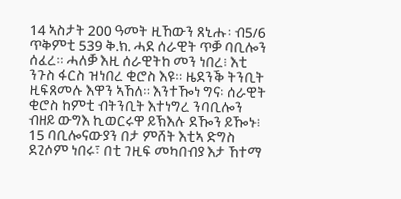14 ኣስታት 200 ዓመት ዚኸውን ጸኒሑ፡ ብ5/6 ጥቅምቲ 539 ቅ.ክ. ሓደ ሰራዊት ጥቓ ባቢሎን ሰፈረ። ሓለቓ እዚ ሰራዊትከ መን ነበረ፧ እቲ ንጉስ ፋርስ ዝነበረ ቂሮስ እዩ። ዜደንቕ ትንቢት ዚፍጸመሉ እዋን ኣኸለ። እንተዀነ ግና፡ ሰራዊት ቂሮስ ከምቲ ብትንቢት እተነግረ ንባቢሎን ብዘይ ውግእ ኪወርሩዋ ይኽእሉ ደዀን ይዀኑ፧
15 ባቢሎናውያን በታ ምሸት እቲኣ ድግስ ደጊሶም ነበሩ፣ በቲ ገዚፍ መካበብያ እታ ኸተማ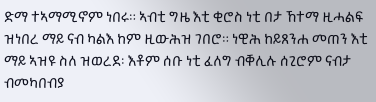ድማ ተኣማሚኖም ነበሩ። ኣብቲ ግዜ እቲ ቂሮስ ነቲ በታ ኸተማ ዚሓልፍ ዝነበረ ማይ ናብ ካልእ ከም ዚውሕዝ ገበሮ። ነዊሕ ከይጸንሐ መጠን እቲ ማይ ኣዝዩ ስለ ዝወረደ፡ እቶም ሰቡ ነቲ ፈለግ ብቐሊሉ ሰጊሮም ናብታ ብመካበብያ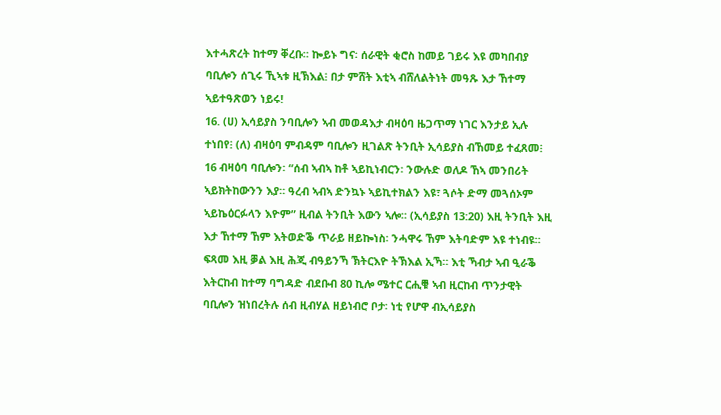እተሓጽረት ከተማ ቐረቡ። ኰይኑ ግና፡ ሰራዊት ቂሮስ ከመይ ገይሩ እዩ መካበብያ ባቢሎን ሰጊሩ ኺኣቱ ዚኽእል፧ በታ ምሸት እቲኣ ብሸለልትነት መዓጹ እታ ኸተማ ኣይተዓጽወን ነይሩ!
16. (ሀ) ኢሳይያስ ንባቢሎን ኣብ መወዳእታ ብዛዕባ ዜጋጥማ ነገር እንታይ ኢሉ ተነበየ፧ (ለ) ብዛዕባ ምብዳም ባቢሎን ዚገልጽ ትንቢት ኢሳይያስ ብኸመይ ተፈጸመ፧
16 ብዛዕባ ባቢሎን፡ “ሰብ ኣብኣ ከቶ ኣይኪነብርን፡ ንውሉድ ወለዶ ኸኣ መንበሪት ኣይክትከውንን እያ። ዓረብ ኣብኣ ድንኳኑ ኣይኪተክልን እዩ፣ ጓሶት ድማ መጓሰኦም ኣይኬዕርፉላን እዮም” ዚብል ትንቢት እውን ኣሎ። (ኢሳይያስ 13:20) እዚ ትንቢት እዚ እታ ኸተማ ኸም እትወድቕ ጥራይ ዘይኰነስ፡ ንሓዋሩ ኸም እትባድም እዩ ተነብዩ። ፍጻመ እዚ ቓል እዚ ሕጂ ብዓይንኻ ኽትርእዮ ትኽእል ኢኻ። እቲ ኻብታ ኣብ ዒራቕ እትርከብ ከተማ ባግዳድ ብደቡብ 80 ኪሎ ሜተር ርሒቑ ኣብ ዚርከብ ጥንታዊት ባቢሎን ዝነበረትሉ ሰብ ዚብሃል ዘይነብሮ ቦታ፡ ነቲ የሆዋ ብኢሳይያስ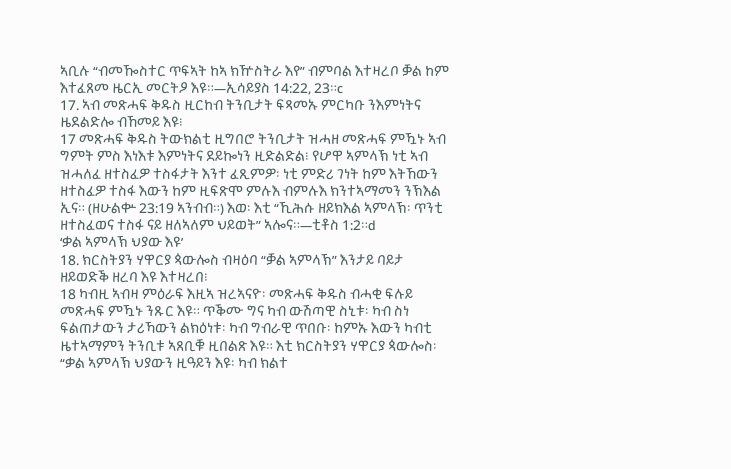ኣቢሉ “ብመዀስተር ጥፍኣት ከኣ ክዅስትራ እየ” ብምባል እተዛረቦ ቓል ከም እተፈጸመ ዜርኢ መርትዖ እዩ።—ኢሳይያስ 14:22, 23።c
17. ኣብ መጽሓፍ ቅዱስ ዚርከብ ትንቢታት ፍጻመኡ ምርካቡ ንእምነትና ዜደልድሎ ብኸመይ እዩ፧
17 መጽሓፍ ቅዱስ ትውክልቲ ዚግበሮ ትንቢታት ዝሓዘ መጽሓፍ ምዃኑ ኣብ ግምት ምስ እነእቱ እምነትና ደይኰነን ዚድልድል፧ የሆዋ ኣምላኽ ነቲ ኣብ ዝሓለፈ ዘተስፈዎ ተስፋታት እንተ ፈጺምዎ፡ ነቲ ምድሪ ገነት ከም እትኸውን ዘተስፈዎ ተስፋ እውን ከም ዚፍጽሞ ምሉእ ብምሉእ ክንተኣማመን ንኽእል ኢና። (ዘሁልቍ 23:19 ኣንብብ።) እወ፡ እቲ “ኺሕሱ ዘይክእል ኣምላኽ፡ ጥንቲ ዘተስፈወና ተስፋ ናይ ዘለኣለም ህይወት” ኣሎና።—ቲቶስ 1:2።d
‘ቃል ኣምላኽ ህያው እዩ’
18. ክርስትያን ሃዋርያ ጳውሎስ ብዛዕባ “ቓል ኣምላኽ” እንታይ ባይታ ዘይወድቕ ዘረባ እዩ እተዛረበ፧
18 ካብዚ ኣብዛ ምዕራፍ እዚኣ ዝረኣናዮ፡ መጽሓፍ ቅዱስ ብሓቂ ፍሉይ መጽሓፍ ምዃኑ ንጹር እዩ። ጥቕሙ ግና ካብ ውሽጣዊ ስኒቱ፡ ካብ ስነ ፍልጠታውን ታሪኻውን ልክዕነቱ፡ ካብ ግብራዊ ጥበቡ፡ ከምኡ እውን ካብቲ ዜተኣማምን ትንቢቱ ኣጸቢቑ ዚበልጽ እዩ። እቲ ክርስትያን ሃዋርያ ጳውሎስ፡ “ቃል ኣምላኽ ህያውን ዚዓይን እዩ፡ ካብ ክልተ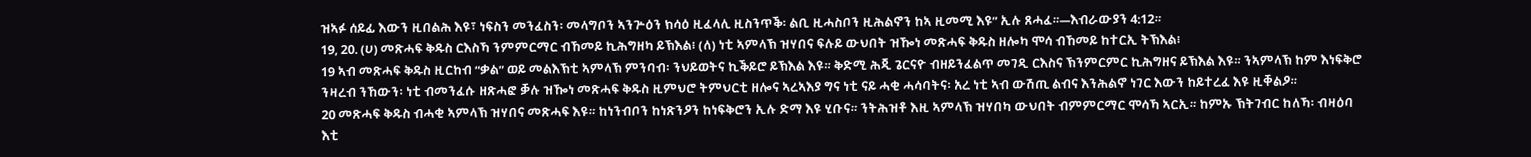ዝኣፉ ሰይፊ እውን ዚበልሕ እዩ፣ ነፍስን መንፈስን፡ መላግቦን ኣንጕዕን ክሳዕ ዚፈላሊ ዚስንጥቕ፡ ልቢ ዚሓስቦን ዚሕልኖን ከኣ ዚመሚ እዩ” ኢሉ ጸሓፈ።—እብራውያን 4:12።
19, 20. (ሀ) መጽሓፍ ቅዱስ ርእስኻ ንምምርማር ብኸመይ ኪሕግዘካ ይኽእል፧ (ለ) ነቲ ኣምላኽ ዝሃበና ፍሉይ ውህበት ዝዀነ መጽሓፍ ቅዱስ ዘሎካ ሞሳ ብኸመይ ከተርኢ ትኽእል፧
19 ኣብ መጽሓፍ ቅዱስ ዚርከብ “ቃል” ወይ መልእኽቲ ኣምላኽ ምንባብ፡ ንህይወትና ኪቕይሮ ይኽእል እዩ። ቅድሚ ሕጂ ጌርናዮ ብዘይንፈልጥ መገዲ ርእስና ኽንምርምር ኪሕግዘና ይኽእል እዩ። ንኣምላኽ ከም እነፍቅሮ ንዛረብ ንኸውን፡ ነቲ ብመንፈሱ ዘጽሓፎ ቓሉ ዝዀነ መጽሓፍ ቅዱስ ዚምህሮ ትምህርቲ ዘሎና ኣረኣእያ ግና ነቲ ናይ ሓቂ ሓሳባትና፡ አረ ነቲ ኣብ ውሽጢ ልብና እንሕልኖ ነገር እውን ከይተረፈ እዩ ዚቐልዖ።
20 መጽሓፍ ቅዱስ ብሓቂ ኣምላኽ ዝሃበና መጽሓፍ እዩ። ከነንብቦን ከነጽንዖን ከነፍቅሮን ኢሉ ድማ እዩ ሂቡና። ንትሕዝቶ እዚ ኣምላኽ ዝሃበካ ውህበት ብምምርማር ሞሳኻ ኣርኢ። ከምኡ ኽትገብር ከለኻ፡ ብዛዕባ እቲ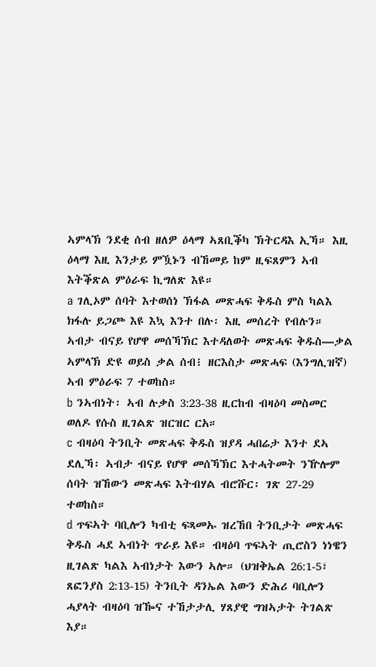ኣምላኽ ንደቂ ሰብ ዘለዎ ዕላማ ኣጸቢቕካ ኽትርዳእ ኢኻ። እዚ ዕላማ እዚ እንታይ ምዃኑን ብኸመይ ከም ዚፍጸምን ኣብ እትቕጽል ምዕራፍ ኪግለጽ እዩ።
a ገሊኦም ሰባት እተወሰነ ኽፋል መጽሓፍ ቅዱስ ምስ ካልእ ክፋሉ ይጋጮ እዩ እኳ እንተ በሉ፡ እዚ መሰረት የብሉን። ኣብታ ብናይ የሆዋ መሰኻኽር እተዳለወት መጽሓፍ ቅዱስ—ቃል ኣምላኽ ድዩ ወይስ ቃል ሰብ፧ ዘርእስታ መጽሓፍ (እንግሊዝኛ) ኣብ ምዕራፍ 7 ተወከስ።
b ንኣብነት፡ ኣብ ሉቃስ 3:23-38 ዚርከብ ብዛዕባ መስመር ወለዶ የሱስ ዚገልጽ ዝርዝር ርአ።
c ብዛዕባ ትንቢት መጽሓፍ ቅዱስ ዝያዳ ሓበሬታ እንተ ደኣ ደሊኻ፡ ኣብታ ብናይ የሆዋ መሰኻኽር እተሓትመት ንዅሎም ሰባት ዝኸውን መጽሓፍ እትብሃል ብሮሹር፡ ገጽ 27-29 ተወከስ።
d ጥፍኣት ባቢሎን ካብቲ ፍጻመኡ ዝረኸበ ትንቢታት መጽሓፍ ቅዱስ ሓደ ኣብነት ጥራይ እዩ። ብዛዕባ ጥፍኣት ጢሮስን ነነዌን ዚገልጽ ካልእ ኣብነታት እውን ኣሎ። (ህዝቅኤል 26:1-5፣ ጸፎንያስ 2:13-15) ትንቢት ዳንኤል እውን ድሕሪ ባቢሎን ሓያላት ብዛዕባ ዝዀና ተኸታታሊ ሃጸያዊ ግዝኣታት ትገልጽ እያ።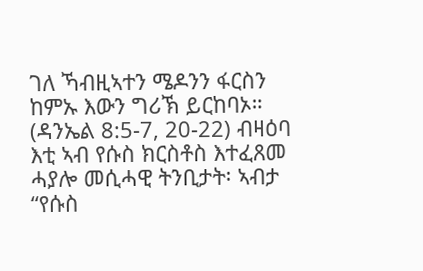ገለ ኻብዚኣተን ሜዶንን ፋርስን ከምኡ እውን ግሪኽ ይርከባኦ። (ዳንኤል 8:5-7, 20-22) ብዛዕባ እቲ ኣብ የሱስ ክርስቶስ እተፈጸመ ሓያሎ መሲሓዊ ትንቢታት፡ ኣብታ “የሱስ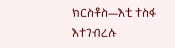ክርስቶስ—እቲ ተስፋ እተገብረሉ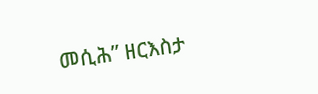መሲሕ” ዘርእስታ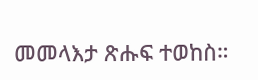መመላእታ ጽሑፍ ተወከስ።